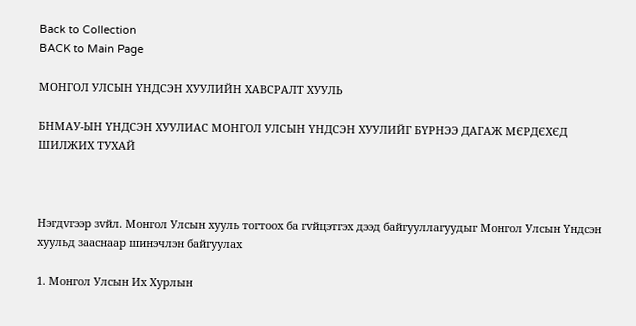Back to Collection
BACK to Main Page

МОНГОЛ УЛСЫН YНДСЭН ХУУЛИЙН ХАВСРАЛТ ХУУЛЬ

БНМАУ-ЫН YНДСЭН ХУУЛИАС МОНГОЛ УЛСЫН YНДСЭН ХУУЛИЙГ БYРНЭЭ ДАГАЖ МЄРДЄХЄД ШИЛЖИХ ТУХАЙ



Нэгдvгээр зvйл. Монгол Улсын хууль тогтоох ба гvйцэтгэх дээд байгууллагуудыг Монгол Улсын Yндсэн хуульд зааснаар шинэчлэн байгуулах

1. Монгол Улсын Их Хурлын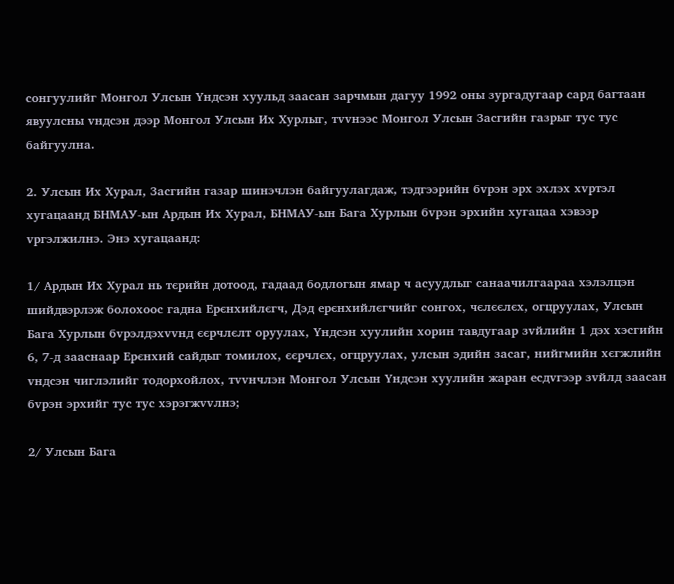сонгуулийг Монгол Улсын Yндсэн хуульд заасан зарчмын дагуу 1992 оны зургадугаар сард багтаан явуулсны vндсэн дээр Монгол Улсын Их Хурлыг, тvvнээс Монгол Улсын Засгийн газрыг тус тус байгуулна.

2. Улсын Их Хурал, Засгийн газар шинэчлэн байгуулагдаж, тэдгээрийн бvрэн эрх эхлэх хvртэл хугацаанд БНМАУ-ын Ардын Их Хурал, БНМАУ-ын Бага Хурлын бvрэн эрхийн хугацаа хэвээр vргэлжилнэ. Энэ хугацаанд:

1/ Ардын Их Хурал нь тєрийн дотоод, гадаад бодлогын ямар ч асуудлыг санаачилгаараа хэлэлцэн шийдвэрлэж болохоос гадна Ерєнхийлєгч, Дэд ерєнхийлєгчийг сонгох, чєлєєлєх, огцруулах, Улсын Бага Хурлын бvрэлдэхvvнд єєрчлєлт оруулах, Yндсэн хуулийн хорин тавдугаар зvйлийн 1 дэх хэсгийн 6, 7-д зааснаар Ерєнхий сайдыг томилох, єєрчлєх, огцруулах, улсын эдийн засаг, нийгмийн хєгжлийн vндсэн чиглэлийг тодорхойлох, тvvнчлэн Монгол Улсын Yндсэн хуулийн жаран есдvгээр зvйлд заасан бvрэн эрхийг тус тус хэрэгжvvлнэ;

2/ Улсын Бага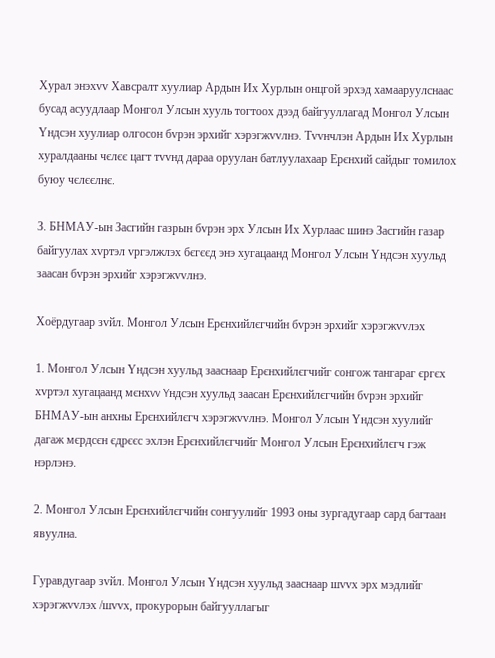Хурал энэхvv Хавсралт хуулиар Ардын Их Хурлын онцгой эрхэд хамааруулснаас бусад асуудлаар Монгол Улсын хууль тогтоох дээд байгууллагад Монгол Улсын Yндсэн хуулиар олгосон бvрэн эрхийг хэрэгжvvлнэ. Тvvнчлэн Ардын Их Хурлын хуралдааны чєлєє цагт тvvнд дараа оруулан батлуулахаар Ерєнхий сайдыг томилох буюу чєлєєлнє.

З. БНМАУ-ын Засгийн газрын бvрэн эрх Улсын Их Хурлаас шинэ Засгийн газар байгуулах хvртэл vргэлжлэх бєгєєд энэ хугацаанд Монгол Улсын Yндсэн хуульд заасан бvрэн эрхийг хэрэгжvvлнэ.

Хоёрдугаар зvйл. Монгол Улсын Ерєнхийлєгчийн бvрэн эрхийг хэрэгжvvлэх

1. Монгол Улсын Yндсэн хуульд зааснаар Ерєнхийлєгчийг сонгож тангараг єргєх хvртэл хугацаанд мєнхvv Yндсэн хуульд заасан Ерєнхийлєгчийн бvрэн эрхийг БНМАУ-ын анхны Ерєнхийлєгч хэрэгжvvлнэ. Монгол Улсын Yндсэн хуулийг дагаж мєрдсєн єдрєєс эхлэн Ерєнхийлєгчийг Монгол Улсын Ерєнхийлєгч гэж нэрлэнэ.

2. Монгол Улсын Ерєнхийлєгчийн сонгуулийг 199З оны зургадугаар сард багтаан явуулна.

Гуравдугаар зvйл. Монгол Улсын Yндсэн хуульд зааснаар шvvх эрх мэдлийг хэрэгжvvлэх /шvvх, прокурорын байгууллагыг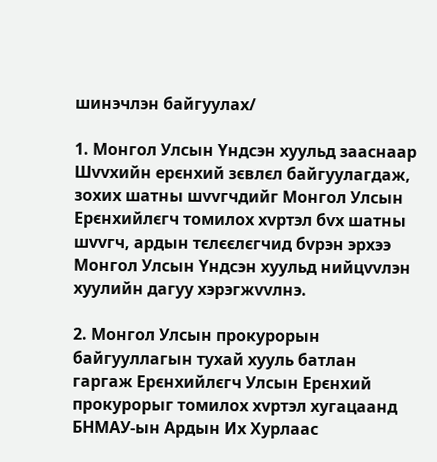шинэчлэн байгуулах/

1. Монгол Улсын Yндсэн хуульд зааснаар Шvvхийн ерєнхий зєвлєл байгуулагдаж, зохих шатны шvvгчдийг Монгол Улсын Ерєнхийлєгч томилох хvртэл бvх шатны шvvгч, ардын тєлєєлєгчид бvрэн эрхээ Монгол Улсын Yндсэн хуульд нийцvvлэн хуулийн дагуу хэрэгжvvлнэ.

2. Монгол Улсын прокурорын байгууллагын тухай хууль батлан гаргаж Ерєнхийлєгч Улсын Ерєнхий прокурорыг томилох хvртэл хугацаанд БНМАУ-ын Ардын Их Хурлаас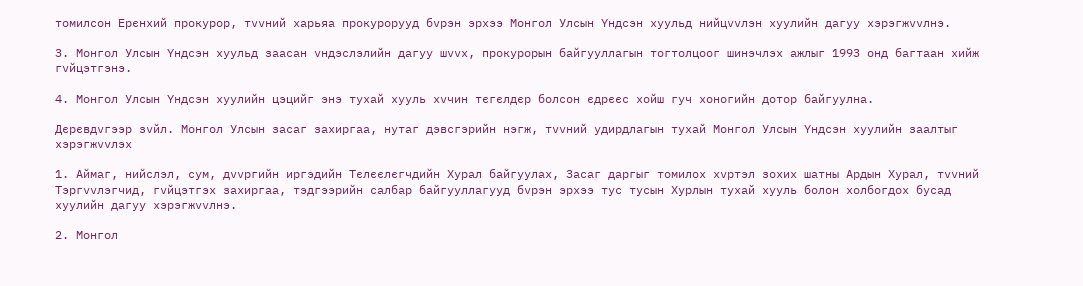томилсон Ерєнхий прокурор, тvvний харьяа прокурорууд бvрэн эрхээ Монгол Улсын Yндсэн хуульд нийцvvлэн хуулийн дагуу хэрэгжvvлнэ.

З. Монгол Улсын Yндсэн хуульд заасан vндэслэлийн дагуу шvvх, прокурорын байгууллагын тогтолцоог шинэчлэх ажлыг 199З онд багтаан хийж гvйцэтгэнэ.

4. Монгол Улсын Yндсэн хуулийн цэцийг энэ тухай хууль хvчин тєгєлдєр болсон єдрєєс хойш гуч хоногийн дотор байгуулна.

Дєрєвдvгээр зvйл. Монгол Улсын засаг захиргаа, нутаг дэвсгэрийн нэгж, тvvний удирдлагын тухай Монгол Улсын Yндсэн хуулийн заалтыг хэрэгжvvлэх

1. Аймаг, нийслэл, сум, дvvргийн иргэдийн Тєлєєлєгчдийн Хурал байгуулах, Засаг даргыг томилох хvртэл зохих шатны Ардын Хурал, тvvний Тэргvvлэгчид, гvйцэтгэх захиргаа, тэдгээрийн салбар байгууллагууд бvрэн эрхээ тус тусын Хурлын тухай хууль болон холбогдох бусад хуулийн дагуу хэрэгжvvлнэ.

2. Монгол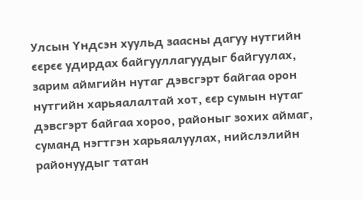Улсын Yндсэн хуульд заасны дагуу нутгийн єєрєє удирдах байгууллагуудыг байгуулах, зарим аймгийн нутаг дэвсгэрт байгаа орон нутгийн харьяалалтай хот, єєр сумын нутаг дэвсгэрт байгаа хороо, районыг зохих аймаг, суманд нэгтгэн харьяалуулах, нийслэлийн районуудыг татан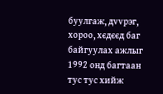буулгаж, дvvрэг, хороо, хєдєєд баг байгуулах ажлыг 1992 онд багтаан тус тус хийж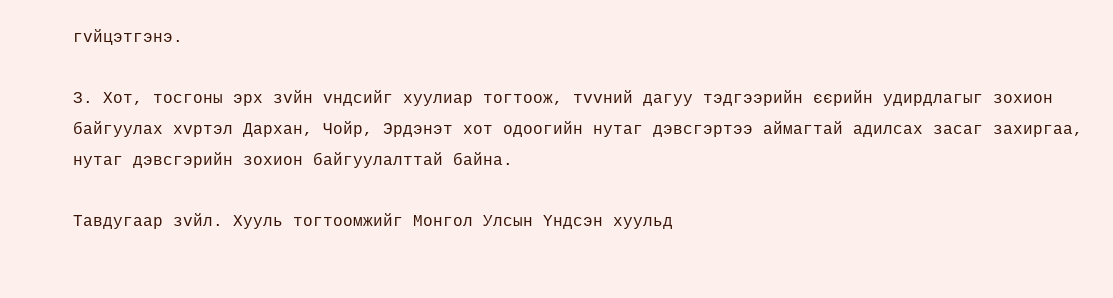гvйцэтгэнэ.

З. Хот, тосгоны эрх зvйн vндсийг хуулиар тогтоож, тvvний дагуу тэдгээрийн єєрийн удирдлагыг зохион байгуулах хvртэл Дархан, Чойр, Эрдэнэт хот одоогийн нутаг дэвсгэртээ аймагтай адилсах засаг захиргаа, нутаг дэвсгэрийн зохион байгуулалттай байна.

Тавдугаар зvйл. Хууль тогтоомжийг Монгол Улсын Yндсэн хуульд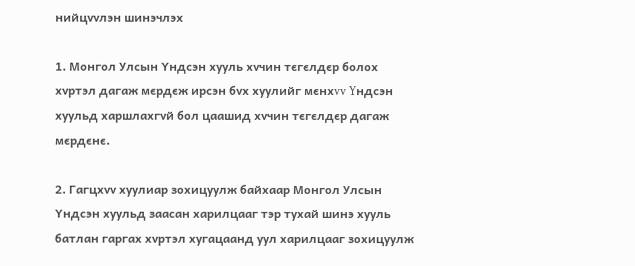нийцvvлэн шинэчлэх

1. Монгол Улсын Yндсэн хууль хvчин тєгєлдєр болох хvртэл дагаж мєрдєж ирсэн бvх хуулийг мєнхvv Yндсэн хуульд харшлахгvй бол цаашид хvчин тєгєлдєр дагаж мєрдєнє.

2. Гагцхvv хуулиар зохицуулж байхаар Монгол Улсын Yндсэн хуульд заасан харилцааг тэр тухай шинэ хууль батлан гаргах хvртэл хугацаанд уул харилцааг зохицуулж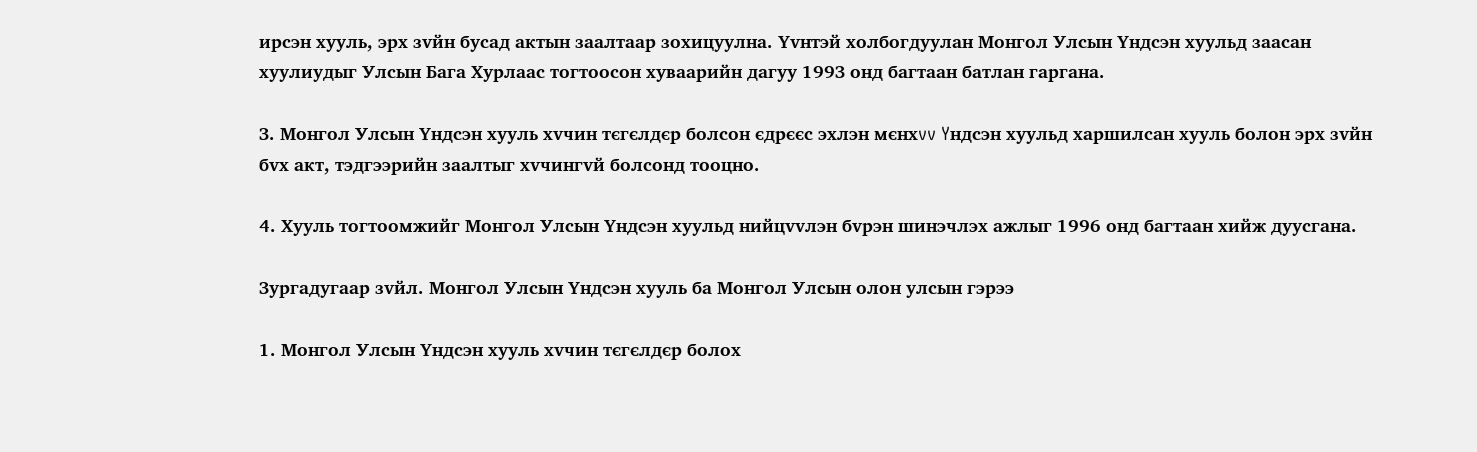ирсэн хууль, эрх зvйн бусад актын заалтаар зохицуулна. Yvнтэй холбогдуулан Монгол Улсын Yндсэн хуульд заасан хуулиудыг Улсын Бага Хурлаас тогтоосон хуваарийн дагуу 199З онд багтаан батлан гаргана.

З. Монгол Улсын Yндсэн хууль хvчин тєгєлдєр болсон єдрєєс эхлэн мєнхvv Yндсэн хуульд харшилсан хууль болон эрх зvйн бvх акт, тэдгээрийн заалтыг хvчингvй болсонд тооцно.

4. Хууль тогтоомжийг Монгол Улсын Yндсэн хуульд нийцvvлэн бvрэн шинэчлэх ажлыг 1996 онд багтаан хийж дуусгана.

Зургадугаар зvйл. Монгол Улсын Yндсэн хууль ба Монгол Улсын олон улсын гэрээ

1. Монгол Улсын Yндсэн хууль хvчин тєгєлдєр болох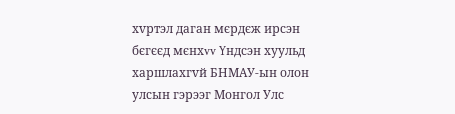хvртэл даган мєрдєж ирсэн бєгєєд мєнхvv Yндсэн хуульд харшлахгvй БНМАУ-ын олон улсын гэрээг Монгол Улс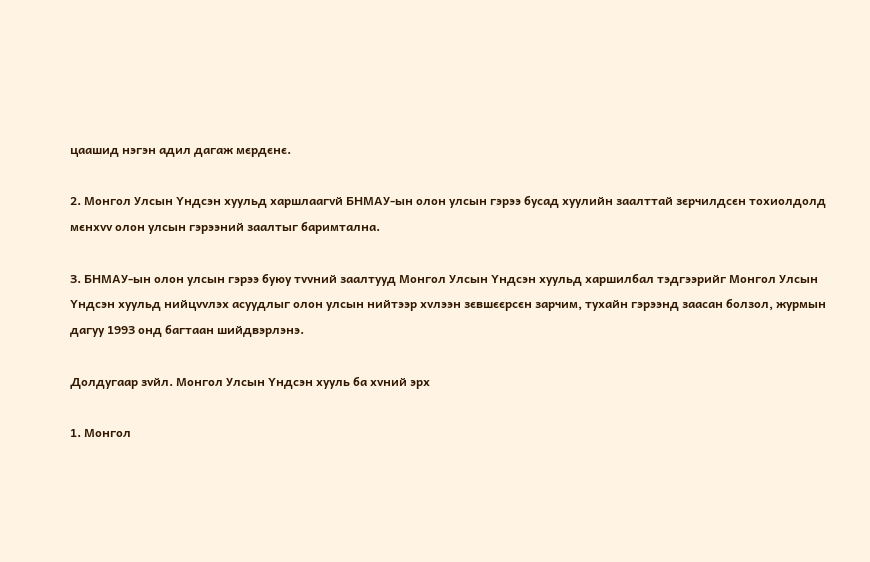цаашид нэгэн адил дагаж мєрдєнє.

2. Монгол Улсын Yндсэн хуульд харшлаагvй БНМАУ-ын олон улсын гэрээ бусад хуулийн заалттай зєрчилдсєн тохиолдолд мєнхvv олон улсын гэрээний заалтыг баримтална.

З. БНМАУ-ын олон улсын гэрээ буюу тvvний заалтууд Монгол Улсын Yндсэн хуульд харшилбал тэдгээрийг Монгол Улсын Yндсэн хуульд нийцvvлэх асуудлыг олон улсын нийтээр хvлээн зєвшєєрсєн зарчим, тухайн гэрээнд заасан болзол, журмын дагуу 199З онд багтаан шийдвэрлэнэ.

Долдугаар зvйл. Монгол Улсын Yндсэн хууль ба хvний эрх

1. Монгол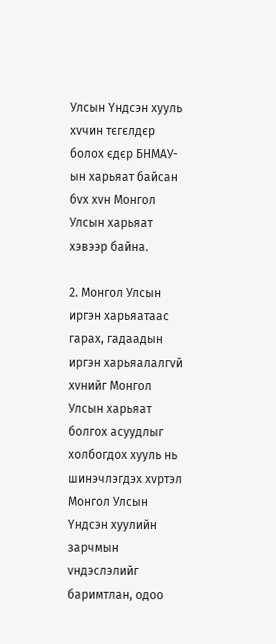Улсын Yндсэн хууль хvчин тєгєлдєр болох єдєр БНМАУ-ын харьяат байсан бvх хvн Монгол Улсын харьяат хэвээр байна.

2. Монгол Улсын иргэн харьяатаас гарах, гадаадын иргэн харьяалалгvй хvнийг Монгол Улсын харьяат болгох асуудлыг холбогдох хууль нь шинэчлэгдэх хvртэл Монгол Улсын Yндсэн хуулийн зарчмын vндэслэлийг баримтлан, одоо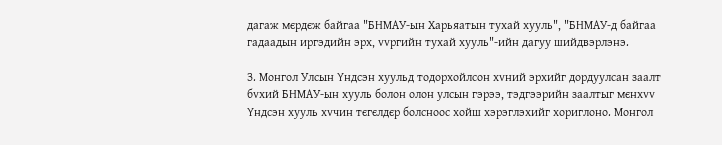дагаж мєрдєж байгаа "БНМАУ-ын Харьяатын тухай хууль", "БНМАУ-д байгаа гадаадын иргэдийн эрх, vvргийн тухай хууль"-ийн дагуу шийдвэрлэнэ.

З. Монгол Улсын Yндсэн хуульд тодорхойлсон хvний эрхийг дордуулсан заалт бvхий БНМАУ-ын хууль болон олон улсын гэрээ, тэдгээрийн заалтыг мєнхvv Yндсэн хууль хvчин тєгєлдєр болсноос хойш хэрэглэхийг хориглоно. Монгол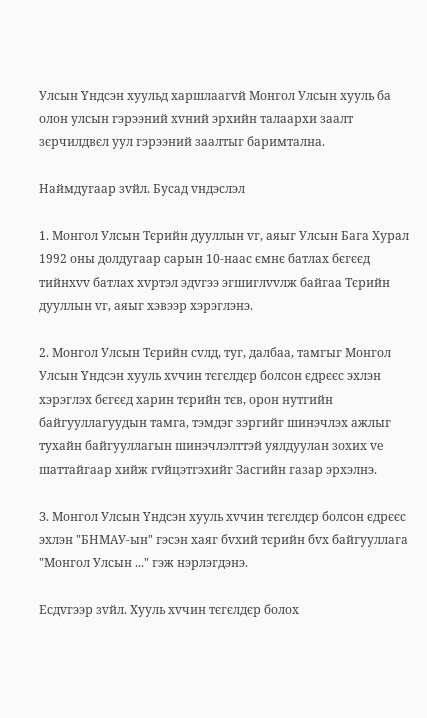Улсын Yндсэн хуульд харшлаагvй Монгол Улсын хууль ба олон улсын гэрээний хvний эрхийн талаархи заалт зєрчилдвєл уул гэрээний заалтыг баримтална.

Наймдугаар зvйл. Бусад vндэслэл

1. Монгол Улсын Тєрийн дууллын vг, аяыг Улсын Бага Хурал 1992 оны долдугаар сарын 10-наас ємнє батлах бєгєєд тийнхvv батлах хvртэл эдvгээ эгшиглvvлж байгаа Тєрийн дууллын vг, аяыг хэвээр хэрэглэнэ.

2. Монгол Улсын Тєрийн сvлд, туг, далбаа, тамгыг Монгол Улсын Yндсэн хууль хvчин тєгєлдєр болсон єдрєєс эхлэн хэрэглэх бєгєєд харин тєрийн тєв, орон нутгийн байгууллагуудын тамга, тэмдэг зэргийг шинэчлэх ажлыг тухайн байгууллагын шинэчлэлттэй уялдуулан зохих vе шаттайгаар хийж гvйцэтгэхийг Засгийн газар эрхэлнэ.

З. Монгол Улсын Yндсэн хууль хvчин тєгєлдєр болсон єдрєєс эхлэн "БНМАУ-ын" гэсэн хаяг бvхий тєрийн бvх байгууллага "Монгол Улсын ..." гэж нэрлэгдэнэ.

Есдvгээр зvйл. Хууль хvчин тєгєлдєр болох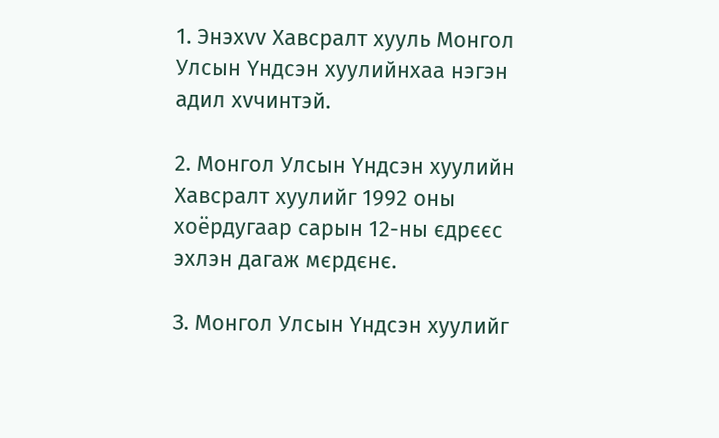1. Энэхvv Хавсралт хууль Монгол Улсын Yндсэн хуулийнхаа нэгэн адил хvчинтэй.

2. Монгол Улсын Yндсэн хуулийн Хавсралт хуулийг 1992 оны хоёрдугаар сарын 12-ны єдрєєс эхлэн дагаж мєрдєнє.

З. Монгол Улсын Yндсэн хуулийг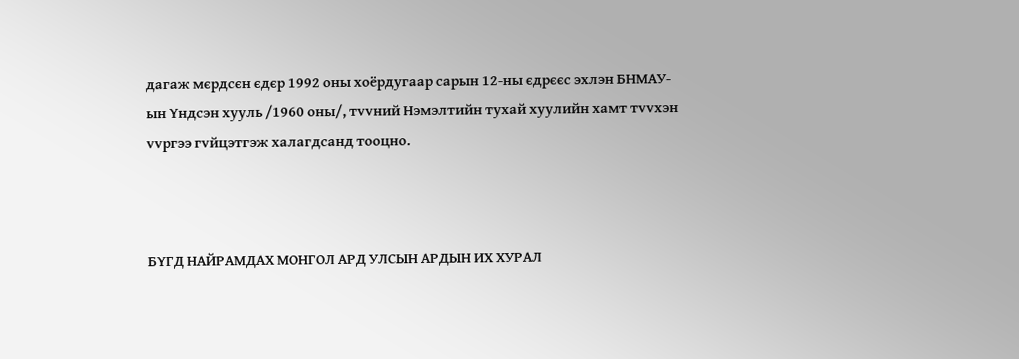дагаж мєрдсєн єдєр 1992 оны хоёрдугаар сарын 12-ны єдрєєс эхлэн БНМАУ-ын Yндсэн хууль /1960 оны/, тvvний Нэмэлтийн тухай хуулийн хамт тvvхэн vvргээ гvйцэтгэж халагдсанд тооцно.



БYГД НАЙРАМДАХ МОНГОЛ АРД УЛСЫН АРДЫН ИХ ХУРАЛ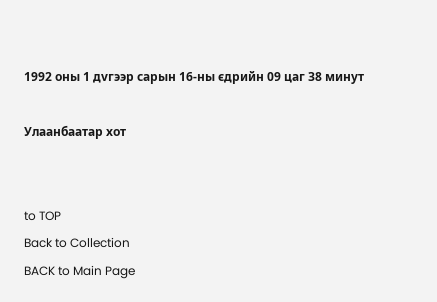1992 оны 1 дvгээр сарын 16-ны єдрийн 09 цаг З8 минут

Улаанбаатар хот


to TOP
Back to Collection
BACK to Main Page